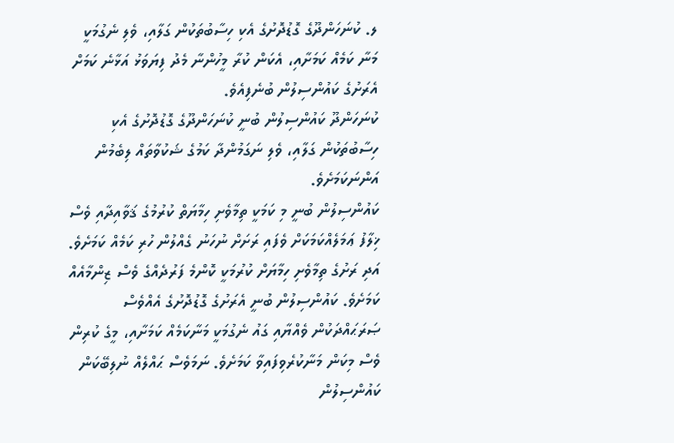ލ. ކުނަހަންދޫގެ ގޮޑުދޮށުގެ އެކި ހިސާބުތަކުން ގަލާއި، ވެލި ނެގުމަކީ މަނާ ކަމެއް ކަމަށާއި، އެކަން ކުރާ މީހުންނާ މެދު ފިޔަވަޅު އަޅާނެ ކަމަށް އެރަށުގެ ކައުންސިލުން ބުނެފިއެވެ.
ކުނަހަންދޫ ކައުންސިލުން ބުނީ ކުނަހަންދޫގެ ގޮޑުދޮށުގެ އެކި ހިސާބުތަކުން ގަލާއި، ވެލި ނަގަމުންދާ ކަމުގެ ޝަކުވާތައް ލިބެމުން އަންނަކަމަށެވެ.
ކައުންސިލުން ބުނީ މި ކަމަކީ ތިމާވެށި ހިމާޔަތް ކުރުމުގެ ޤަވާއިދާއި ވެސް ޚިލާފު ޢަމަލެއްކަމަކަށް ވެފައި ރަށަށް ނުހަނު ގެއްލުން ހުރި ކަމެއް ކަމަށެވެ. އަދި ރަށުގެ ތިމާވެށި ހިމާޔަށް ކުރުމަކީ ކޮންމެ ފަރުދެއްގެ ވެސް ޒިންމާއެއް ކަމަށެވެ. ކައުންސިލުން ބުނީ އެރަށުގެ ގޮޑުދޮށުގެ އެއްވެސް ޞަރަޙައްދަކުން ވެއްޔާއި ގައު ނެގުމަކީ މަނާކަމެއް ކަމަށާއި، މީގެ ކުރިން ވެސް މިކަން މަނާކުރެވިފައިވާ ކަމަށެވެ. ނަމަވެސް ޙައްލެއް ނުލިބޭކަން ކައުންސިލުން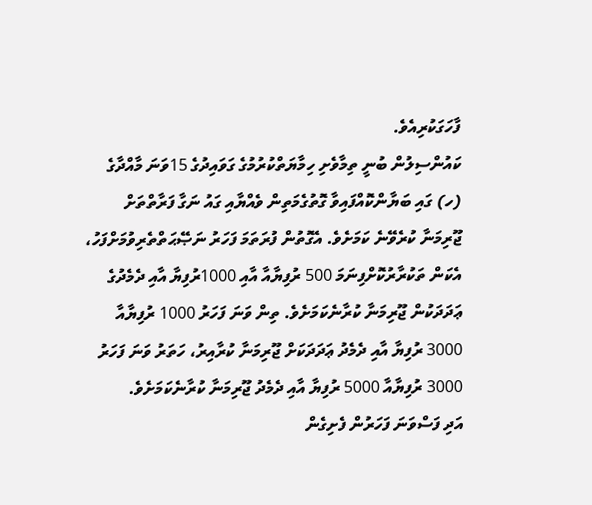ފާހަގަކުރިއެވެ.
ކައުންސިލުން ބުނީ ތިމާވެށި ހިމާޔަތްކުރުމުގެ ގަވައިދުގެ 15ވަނަ މާއްދާގެ (ހ) ގައި ބަޔާންކޮއްފައިވާ ގޮތުގެމަތިން ވެއްޔާއި ގައު ނަގާ ފަރާތްތަށް ޖޫރިމަނާ ކުރެވޭނެ ކަމަށެވެ. އެގޮތުން ފުރަތަމަ ފަހަރު ނަޞޭޙަތްތެރިވުމަށްފަހު، އެކަން ތަކުރާރުކޮށްފިނަމަ 500 ރުފިޔާއާ އާއި 1000ރުފިޔާ އާއި ދެމެދުގެ ޢަދަދަކުން ޖޫރިމަނާ ކުރާނެކަމަށެވެ. ތިން ވަނަ ފަހަރު 1000 ރުފިޔާއާ 3000 ރުފިޔާ އާއި ދެމެދު ޢަދަދަކަށް ޖޫރިމަނާ ކުރާއިރު، ހަތަރު ވަނަ ފަހަރު 3000 ރުފިޔާއާ 5000 ރުފިޔާ އާއި ދެމެދު ޖޫރިމަނާ ކުރާނެކަމަށެވެ.
އަދި ފަސްވަނަ ފަހަރުން ފެށިގެން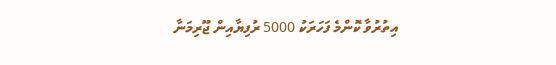އިތުރުވާ ކޮންމެ ފަހަރަކު 5000 ރުފިޔާއިން ޖޫރިމަނާ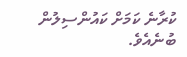ކުރާނެ ކަމަށް ކައުންސިލުން ބުނެއެވެ.